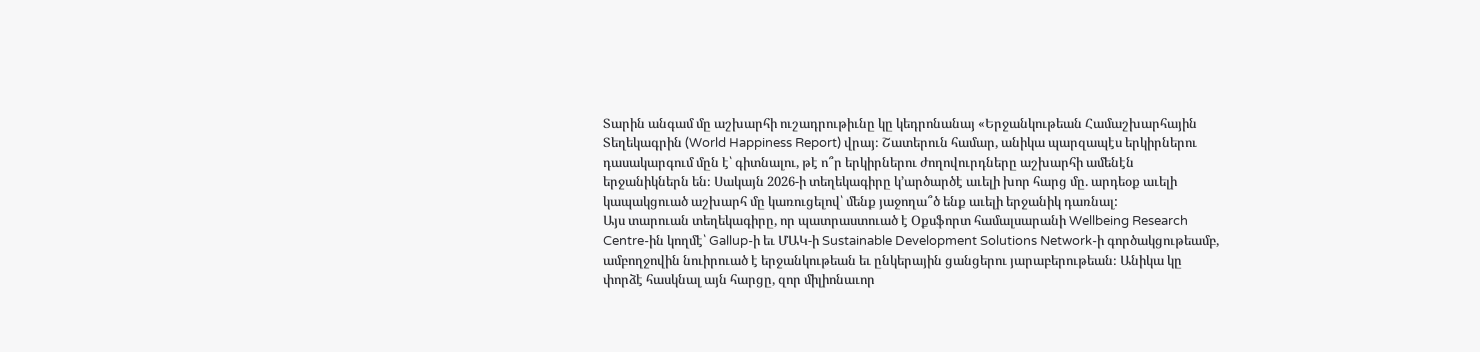Տարին անգամ մը աշխարհի ուշադրութիւնը կը կեդրոնանայ «Երջանկութեան Համաշխարհային Տեղեկագրին (World Happiness Report) վրայ։ Շատերուն համար, անիկա պարզապէս երկիրներու դասակարգում մըն է՝ գիտնալու, թէ ո՞ր երկիրներու ժողովուրդները աշխարհի ամենէն երջանիկներն են։ Սակայն 2026-ի տեղեկագիրը կ’արծարծէ աւելի խոր հարց մը. արդեօք աւելի կապակցուած աշխարհ մը կառուցելով՝ մենք յաջողա՞ծ ենք աւելի երջանիկ դառնալ:
Այս տարուան տեղեկագիրը, որ պատրաստուած է Օքսֆորտ համալսարանի Wellbeing Research Centre-ին կողմէ՝ Gallup-ի եւ ՄԱԿ-ի Sustainable Development Solutions Network-ի գործակցութեամբ, ամբողջովին նուիրուած է երջանկութեան եւ ընկերային ցանցերու յարաբերութեան։ Անիկա կը փորձէ հասկնալ այն հարցը, զոր միլիոնաւոր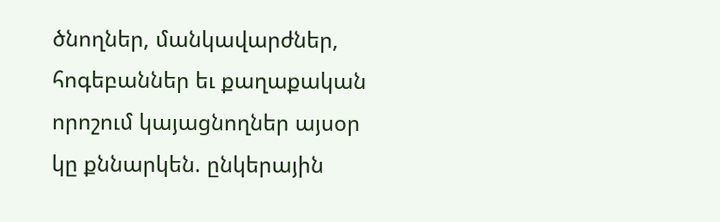ծնողներ, մանկավարժներ, հոգեբաններ եւ քաղաքական որոշում կայացնողներ այսօր կը քննարկեն. ընկերային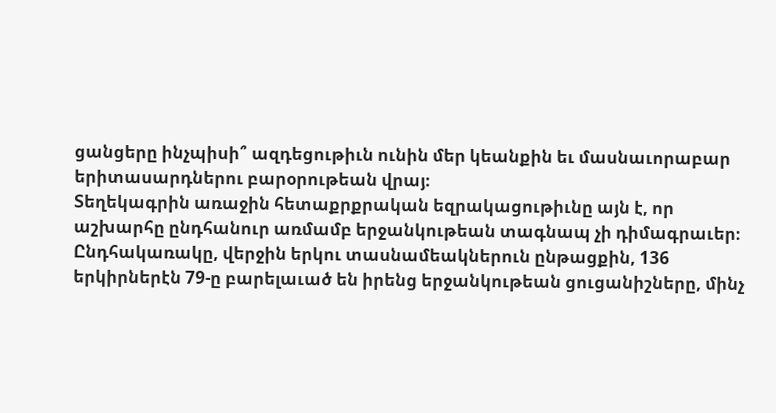ցանցերը ինչպիսի՞ ազդեցութիւն ունին մեր կեանքին եւ մասնաւորաբար երիտասարդներու բարօրութեան վրայ։
Տեղեկագրին առաջին հետաքրքրական եզրակացութիւնը այն է, որ աշխարհը ընդհանուր առմամբ երջանկութեան տագնապ չի դիմագրաւեր։ Ընդհակառակը, վերջին երկու տասնամեակներուն ընթացքին, 136 երկիրներէն 79-ը բարելաւած են իրենց երջանկութեան ցուցանիշները, մինչ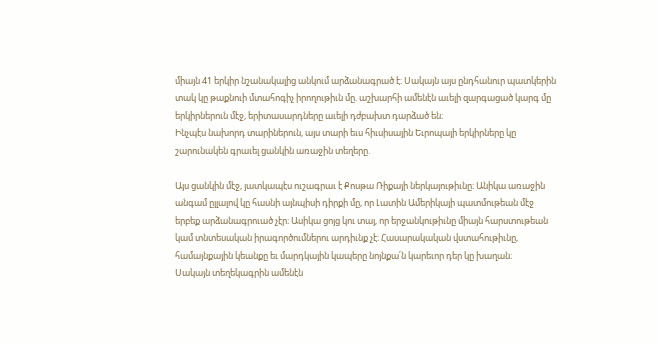միայն 41 երկիր նշանակալից անկում արձանագրած է։ Սակայն այս ընդհանուր պատկերին տակ կը թաքնուի մտահոգիչ իրողութիւն մը. աշխարհի ամենէն աւելի զարգացած կարգ մը երկիրներուն մէջ, երիտասարդները աւելի դժբախտ դարձած են։
Ինչպէս նախորդ տարիներուն, այս տարի եւս հիւսիսային Եւրոպայի երկիրները կը շարունակեն գրաւել ցանկին առաջին տեղերը.

Այս ցանկին մէջ, յատկապէս ուշագրաւ է Քոսթա Ռիքայի ներկայութիւնը։ Անիկա առաջին անգամ ըլլալով կը հասնի այնպիսի դիրքի մը, որ Լատին Ամերիկայի պատմութեան մէջ երբեք արձանագրուած չէր։ Ասիկա ցոյց կու տայ, որ երջանկութիւնը միայն հարստութեան կամ տնտեսական իրագործումներու արդիւնք չէ։ Հասարակական վստահութիւնը, համայնքային կեանքը եւ մարդկային կապերը նոյնքա՛ն կարեւոր դեր կը խաղան։
Սակայն տեղեկագրին ամենէն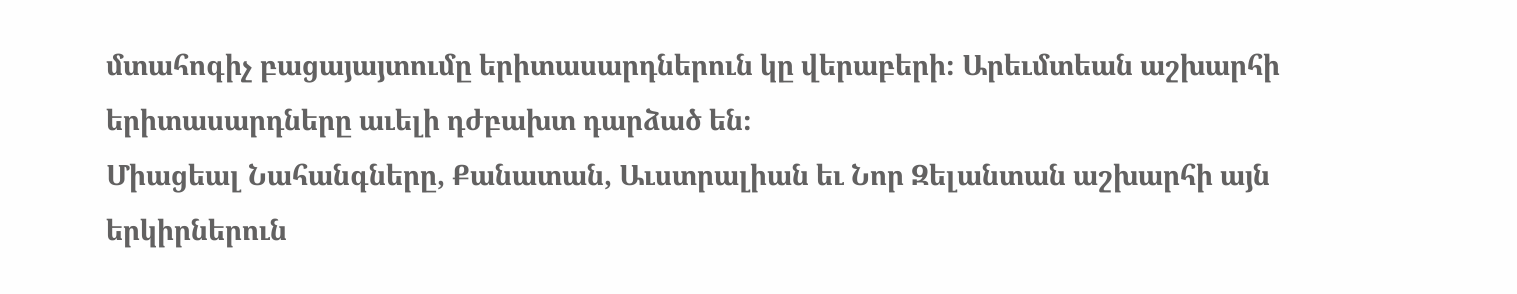մտահոգիչ բացայայտումը երիտասարդներուն կը վերաբերի։ Արեւմտեան աշխարհի երիտասարդները աւելի դժբախտ դարձած են։
Միացեալ Նահանգները, Քանատան, Աւստրալիան եւ Նոր Զելանտան աշխարհի այն երկիրներուն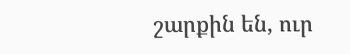շարքին են, ուր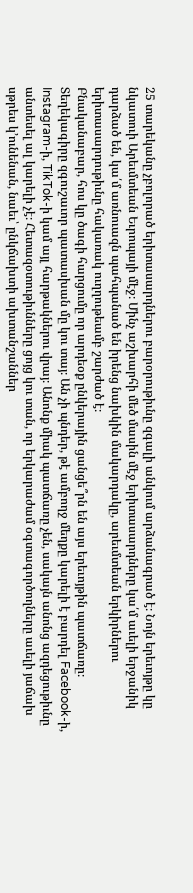25 տարեկանը չբոլորած երիտասարդներու բարօրութիւնը զգալի անկում արձանագրած է։ Նոյն երեւոյթը կը նկատուի Արեւմտեան Եւրոպայի մէջ։ Մինչ աշխարհի մեծ մասին մէջ երիտասարդները կա՛մ աւելի երջանիկ դարձած են, կա՛մ առնուազն պահպանած են իրենց նախկին մակարդակը, արեւմտեան երկիրներու երիտասարդութիւնը հակառակ ուղղութեամբ շարժած է։
Բնականաբար, հոս կը ծագի հարցումը որ արդեօք ընկերային ցանցե՞րն են այս երեւոյթին պատճառը։ Տեղեկագիրը զգուշաւոր պատասխան մը կու տայ։ Ան չի պնդեր, թէ ամբողջ մեղքը կարելի է բարդել Facebook-ի, Instagram-ի, TikTok-ի կամ այլ հարթակներու վրայ։ Անոնք միակ պատճառը չեն, սակայն անոնց ազդեցութիւնը անտեսել ալ կարելի չէ։ Հետազօտութիւնները ցոյց կու տան, որ երկարաժամ օգտագործողները աւելի յաճախ սթրես կ’ունենան, նաեւ՝ ընկճախտի ախտանշաններ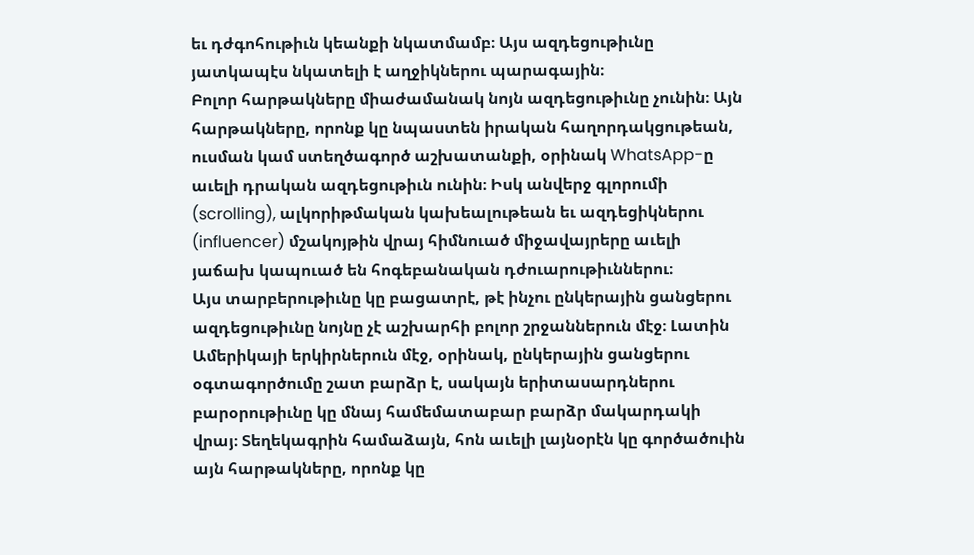եւ դժգոհութիւն կեանքի նկատմամբ։ Այս ազդեցութիւնը յատկապէս նկատելի է աղջիկներու պարագային։
Բոլոր հարթակները միաժամանակ նոյն ազդեցութիւնը չունին։ Այն հարթակները, որոնք կը նպաստեն իրական հաղորդակցութեան, ուսման կամ ստեղծագործ աշխատանքի, օրինակ WhatsApp-ը աւելի դրական ազդեցութիւն ունին։ Իսկ անվերջ գլորումի (scrolling), ալկորիթմական կախեալութեան եւ ազդեցիկներու (influencer) մշակոյթին վրայ հիմնուած միջավայրերը աւելի յաճախ կապուած են հոգեբանական դժուարութիւններու։
Այս տարբերութիւնը կը բացատրէ, թէ ինչու ընկերային ցանցերու ազդեցութիւնը նոյնը չէ աշխարհի բոլոր շրջաններուն մէջ։ Լատին Ամերիկայի երկիրներուն մէջ, օրինակ, ընկերային ցանցերու օգտագործումը շատ բարձր է, սակայն երիտասարդներու բարօրութիւնը կը մնայ համեմատաբար բարձր մակարդակի վրայ։ Տեղեկագրին համաձայն, հոն աւելի լայնօրէն կը գործածուին այն հարթակները, որոնք կը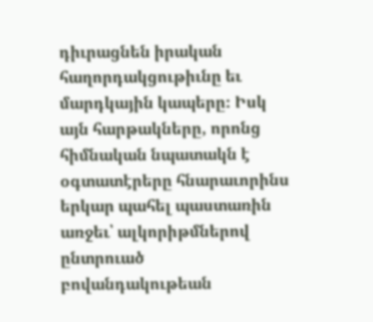դիւրացնեն իրական հաղորդակցութիւնը եւ մարդկային կապերը։ Իսկ այն հարթակները, որոնց հիմնական նպատակն է օգտատէրերը հնարաւորինս երկար պահել պաստառին առջեւ՝ ալկորիթմներով ընտրուած բովանդակութեան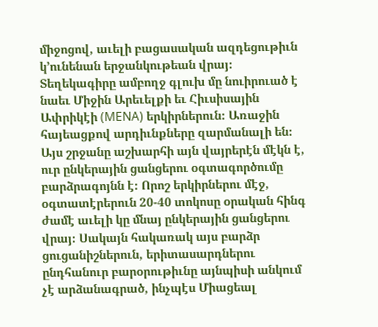միջոցով, աւելի բացասական ազդեցութիւն կ’ունենան երջանկութեան վրայ։
Տեղեկագիրը ամբողջ գլուխ մը նուիրուած է նաեւ Միջին Արեւելքի եւ Հիւսիսային Ափրիկէի (MENA) երկիրներուն։ Առաջին հայեացքով արդիւնքները զարմանալի են։ Այս շրջանը աշխարհի այն վայրերէն մէկն է, ուր ընկերային ցանցերու օգտագործումը բարձրագոյնն է։ Որոշ երկիրներու մէջ, օգտատէրերուն 20-40 տոկոսը օրական հինգ ժամէ աւելի կը մնայ ընկերային ցանցերու վրայ։ Սակայն հակառակ այս բարձր ցուցանիշներուն, երիտասարդներու ընդհանուր բարօրութիւնը այնպիսի անկում չէ արձանագրած, ինչպէս Միացեալ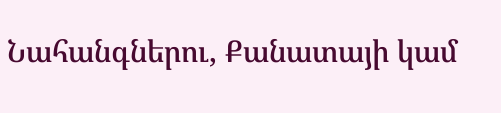Նահանգներու, Քանատայի կամ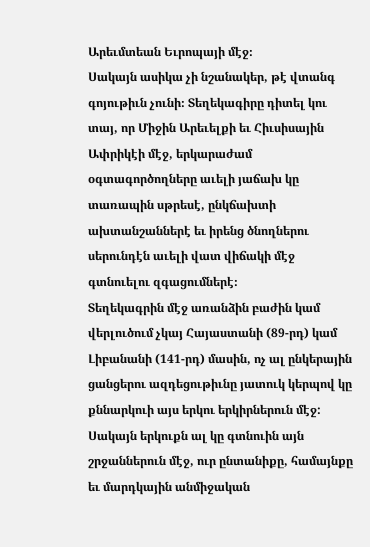Արեւմտեան Եւրոպայի մէջ։
Սակայն ասիկա չի նշանակեր, թէ վտանգ գոյութիւն չունի։ Տեղեկագիրը դիտել կու տայ, որ Միջին Արեւելքի եւ Հիւսիսային Ափրիկէի մէջ, երկարաժամ օգտագործողները աւելի յաճախ կը տառապին սթրեսէ, ընկճախտի ախտանշաններէ եւ իրենց ծնողներու սերունդէն աւելի վատ վիճակի մէջ գտնուելու զգացումներէ։
Տեղեկագրին մէջ առանձին բաժին կամ վերլուծում չկայ Հայաստանի (89-րդ) կամ Լիբանանի (141-րդ) մասին, ոչ ալ ընկերային ցանցերու ազդեցութիւնը յատուկ կերպով կը քննարկուի այս երկու երկիրներուն մէջ: Սակայն երկուքն ալ կը գտնուին այն շրջաններուն մէջ, ուր ընտանիքը, համայնքը եւ մարդկային անմիջական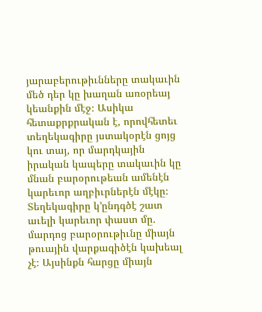յարաբերութիւնները տակաւին մեծ դեր կը խաղան առօրեայ կեանքին մէջ։ Ասիկա հետաքրքրական է, որովհետեւ տեղեկագիրը յստակօրէն ցոյց կու տայ, որ մարդկային իրական կապերը տակաւին կը մնան բարօրութեան ամենէն կարեւոր աղբիւրներէն մէկը։
Տեղեկագիրը կ’ընդգծէ շատ աւելի կարեւոր փաստ մը. մարդոց բարօրութիւնը միայն թուային վարքագիծէն կախեալ չէ։ Այսինքն հարցը միայն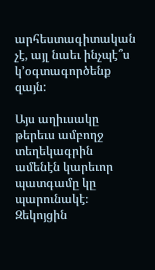արհեստագիտական չէ, այլ նաեւ ինչպէ՞ս կ’օգտագործենք զայն:

Այս աղիւսակը թերեւս ամբողջ տեղեկագրին ամենէն կարեւոր պատգամը կը պարունակէ։
Զեկոյցին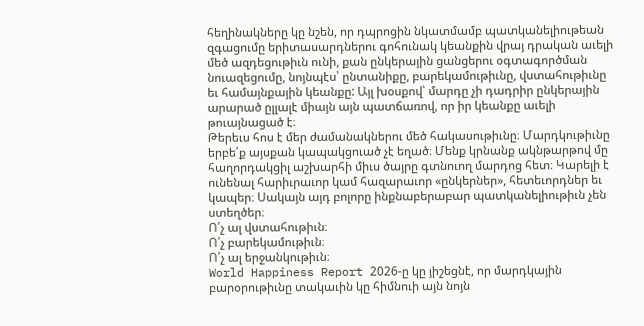հեղինակները կը նշեն, որ դպրոցին նկատմամբ պատկանելիութեան զգացումը երիտասարդներու գոհունակ կեանքին վրայ դրական աւելի մեծ ազդեցութիւն ունի, քան ընկերային ցանցերու օգտագործման նուազեցումը, նոյնպէս՝ ընտանիքը, բարեկամութիւնը, վստահութիւնը եւ համայնքային կեանքը: Այլ խօսքով՝ մարդը չի դադրիր ընկերային արարած ըլլալէ միայն այն պատճառով, որ իր կեանքը աւելի թուայնացած է։
Թերեւս հոս է մեր ժամանակներու մեծ հակասութիւնը։ Մարդկութիւնը երբե՛ք այսքան կապակցուած չէ եղած։ Մենք կրնանք ակնթարթով մը հաղորդակցիլ աշխարհի միւս ծայրը գտնուող մարդոց հետ։ Կարելի է ունենալ հարիւրաւոր կամ հազարաւոր «ընկերներ», հետեւորդներ եւ կապեր։ Սակայն այդ բոլորը ինքնաբերաբար պատկանելիութիւն չեն ստեղծեր։
Ո՛չ ալ վստահութիւն։
Ո՛չ բարեկամութիւն։
Ո՛չ ալ երջանկութիւն։
World Happiness Report 2026-ը կը յիշեցնէ, որ մարդկային բարօրութիւնը տակաւին կը հիմնուի այն նոյն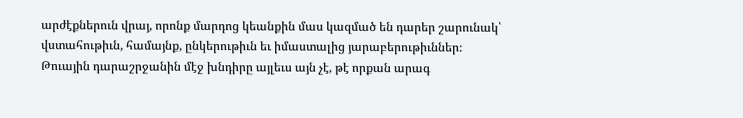արժէքներուն վրայ, որոնք մարդոց կեանքին մաս կազմած են դարեր շարունակ՝ վստահութիւն, համայնք, ընկերութիւն եւ իմաստալից յարաբերութիւններ։
Թուային դարաշրջանին մէջ խնդիրը այլեւս այն չէ, թէ որքան արագ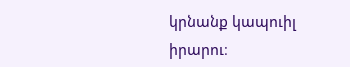կրնանք կապուիլ իրարու։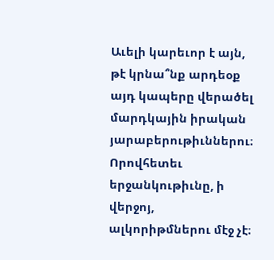Աւելի կարեւոր է այն, թէ կրնա՞նք արդեօք այդ կապերը վերածել մարդկային իրական յարաբերութիւններու։
Որովհետեւ երջանկութիւնը, ի վերջոյ, ալկորիթմներու մէջ չէ։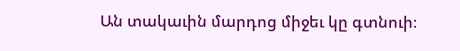Ան տակաւին մարդոց միջեւ կը գտնուի։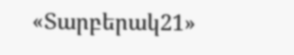«Տարբերակ21»